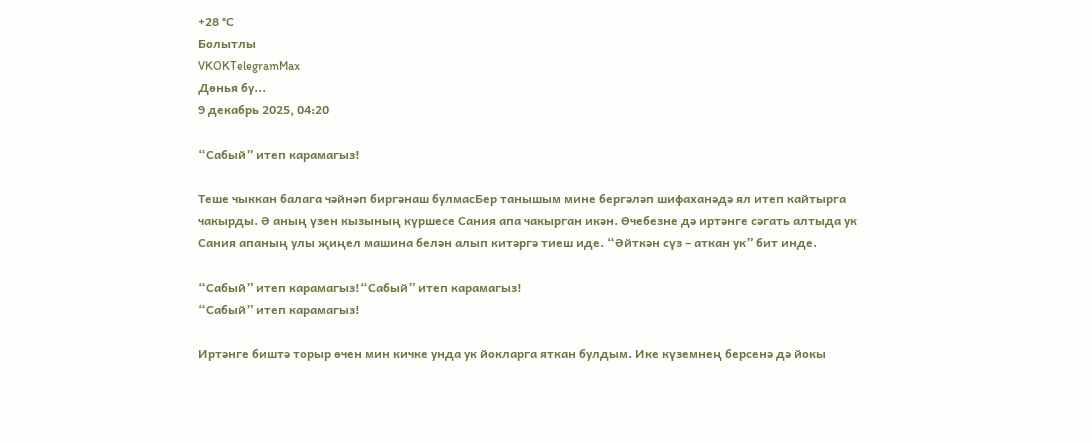+28 °С
Болытлы
VKOKTelegramMax
Дөнья бу...
9 декабрь 2025, 04:20

“Сабый” итеп карамагыз!

Теше чыккан балага чәйнәп биргәнаш булмасБер танышым мине бергәләп шифаханәдә ял итеп кайтырга чакырды. Ә аның үзен кызының күршесе Сания апа чакырган икән. Өчебезне дә иртәнге сәгать алтыда ук Сания апаның улы җиңел машина белән алып китәргә тиеш иде. “Әйткән сүз – аткан ук” бит инде.

“Сабый” итеп карамагыз!“Сабый” итеп карамагыз!
“Сабый” итеп карамагыз!

Иртәнге биштә торыр өчен мин кичке унда ук йокларга яткан булдым. Ике күземнең берсенә дә йокы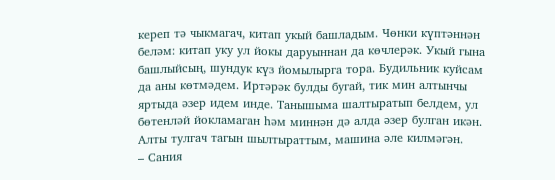кереп тә чыкмагач, китап укый башладым. Чөнки күптәннән беләм: китап уку ул йокы даруыннан да көчлерәк. Укый гына башлыйсың, шундук күз йомылырга тора. Будильник куйсам да аны көтмәдем. Иртәрәк булды бугай, тик мин алтынчы яртыда әзер идем инде. Танышыма шалтыратып белдем, ул бөтенләй йокламаган һәм миннән дә алда әзер булган икән. Алты тулгач тагын шылтыраттым, машина әле килмәгән.
– Сания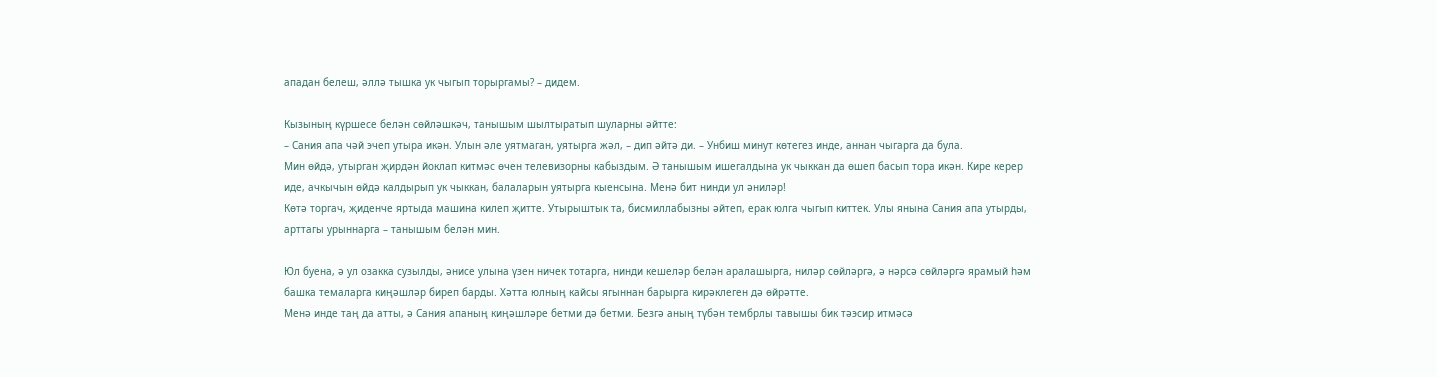ападан белеш, әллә тышка ук чыгып торыргамы? – дидем.

Кызының күршесе белән сөйләшкәч, танышым шылтыратып шуларны әйтте:
– Сания апа чәй эчеп утыра икән. Улын әле уятмаган, уятырга жәл, – дип әйтә ди. – Унбиш минут көтегез инде, аннан чыгарга да була.
Мин өйдә, утырган җирдән йоклап китмәс өчен телевизорны кабыздым. Ә танышым ишегалдына ук чыккан да өшеп басып тора икән. Кире керер иде, ачкычын өйдә калдырып ук чыккан, балаларын уятырга кыенсына. Менә бит нинди ул әниләр!
Көтә торгач, җиденче яртыда машина килеп җитте. Утырыштык та, бисмиллабызны әйтеп, ерак юлга чыгып киттек. Улы янына Сания апа утырды, арттагы урыннарга – танышым белән мин.

Юл буена, ә ул озакка сузылды, әнисе улына үзен ничек тотарга, нинди кешеләр белән аралашырга, ниләр сөйләргә, ә нәрсә сөйләргә ярамый һәм башка темаларга киңәшләр биреп барды. Хәтта юлның кайсы ягыннан барырга кирәклеген дә өйрәтте.
Менә инде таң да атты, ә Сания апаның киңәшләре бетми дә бетми. Безгә аның түбән тембрлы тавышы бик тәэсир итмәсә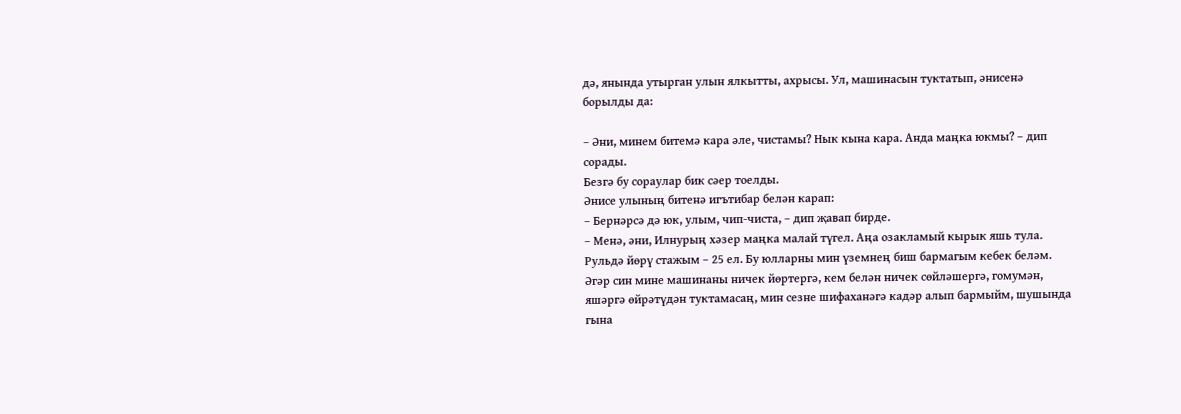дә, янында утырган улын ялкытты, ахрысы. Ул, машинасын туктатып, әнисенә борылды да:

– Әни, минем битемә кара әле, чистамы? Нык кына кара. Анда маңка юкмы? – дип сорады.
Безгә бу сораулар бик сәер тоелды.
Әнисе улының битенә игътибар белән карап:
– Бернәрсә дә юк, улым, чип-чиста, – дип җавап бирде.
– Менә, әни, Илнурың хәзер маңка малай түгел. Аңа озакламый кырык яшь тула. Рульдә йөрү стажым – 25 ел. Бу юлларны мин үземнең биш бармагым кебек беләм. Әгәр син мине машинаны ничек йөртергә, кем белән ничек сөйләшергә, гомумән, яшәргә өйрәтүдән туктамасаң, мин сезне шифаханәгә кадәр алып бармыйм, шушында гына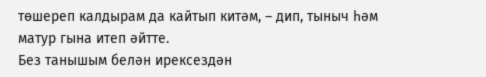төшереп калдырам да кайтып китәм, – дип, тыныч һәм матур гына итеп әйтте.
Без танышым белән ирексездән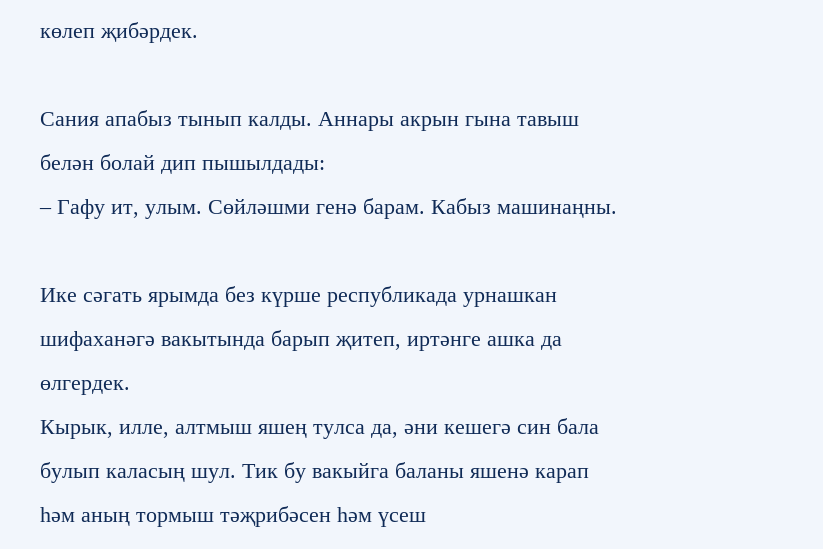көлеп җибәрдек.

Сания апабыз тынып калды. Аннары акрын гына тавыш белән болай дип пышылдады:
– Гафу ит, улым. Сөйләшми генә барам. Кабыз машинаңны.

Ике сәгать ярымда без күрше республикада урнашкан шифаханәгә вакытында барып җитеп, иртәнге ашка да өлгердек.
Кырык, илле, алтмыш яшең тулса да, әни кешегә син бала булып каласың шул. Тик бу вакыйга баланы яшенә карап һәм аның тормыш тәҗрибәсен һәм үсеш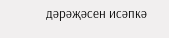дәрәҗәсен исәпкә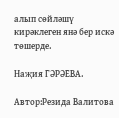алып сөйләшү кирәклеген янә бер искә төшерде.

Наҗия ГӘРӘЕВА.

Автор:Резида Валитова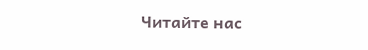Читайте нас